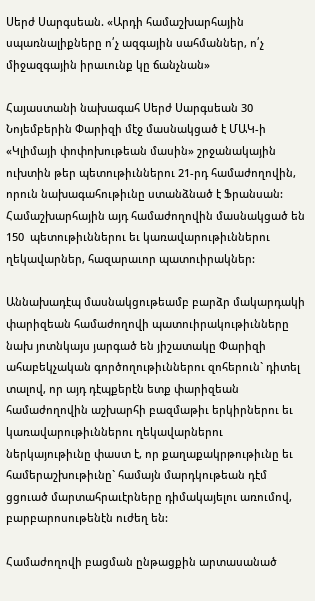Սերժ Սարգսեան. «Արդի համաշխարհային սպառնալիքները ո՛չ ազգային սահմաններ, ո՛չ միջազգային իրաւունք կը ճանչնան»

Հայաստանի նախագահ Սերժ Սարգսեան 30 Նոյեմբերին Փարիզի մէջ մասնակցած է ՄԱԿ-ի «Կլիմայի փոփոխութեան մասին» շրջանակային ուխտին թեր պետութիւններու 21-րդ համաժողովին, որուն նախագահութիւնը ստանձնած է Ֆրանսան: Համաշխարհային այդ համաժողովին մասնակցած են 150  պետութիւններու եւ կառավարութիւններու ղեկավարներ, հազարաւոր պատուիրակներ:

Աննախադէպ մասնակցութեամբ բարձր մակարդակի փարիզեան համաժողովի պատուիրակութիւնները նախ յոտնկայս յարգած են յիշատակը Փարիզի ահաբեկչական գործողութիւններու զոհերուն` դիտել տալով, որ այդ դէպքերէն ետք փարիզեան համաժողովին աշխարհի բազմաթիւ երկիրներու եւ կառավարութիւններու ղեկավարներու ներկայութիւնը փաստ է, որ քաղաքակրթութիւնը եւ համերաշխութիւնը` համայն մարդկութեան դէմ ցցուած մարտահրաւէրները դիմակայելու առումով, բարբարոսութենէն ուժեղ են:

Համաժողովի բացման ընթացքին արտասանած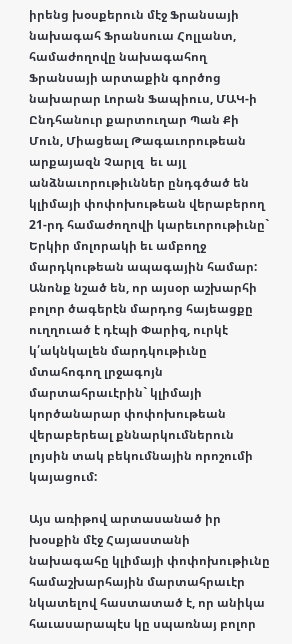իրենց խօսքերուն մէջ Ֆրանսայի նախագահ Ֆրանսուա Հոլլանտ, համաժողովը նախագահող Ֆրանսայի արտաքին գործոց նախարար Լորան Ֆապիուս, ՄԱԿ-ի Ընդհանուր քարտուղար Պան Քի Մուն, Միացեալ Թագաւորութեան արքայազն Չարլզ  եւ այլ անձնաւորութիւններ ընդգծած են կլիմայի փոփոխութեան վերաբերող 21-րդ համաժողովի կարեւորութիւնը` Երկիր մոլորակի եւ ամբողջ մարդկութեան ապագային համար: Անոնք նշած են, որ այսօր աշխարհի բոլոր ծագերէն մարդոց հայեացքը ուղղուած է դէպի Փարիզ, ուրկէ կ՛ակնկալեն մարդկութիւնը մտահոգող լրջագոյն մարտահրաւէրին` կլիմայի կործանարար փոփոխութեան վերաբերեալ քննարկումներուն լոյսին տակ բեկումնային որոշումի կայացում:

Այս առիթով արտասանած իր խօսքին մէջ Հայաստանի նախագահը կլիմայի փոփոխութիւնը համաշխարհային մարտահրաւէր նկատելով հաստատած է, որ անիկա հաւասարապէս կը սպառնայ բոլոր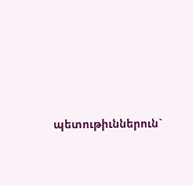պետութիւններուն`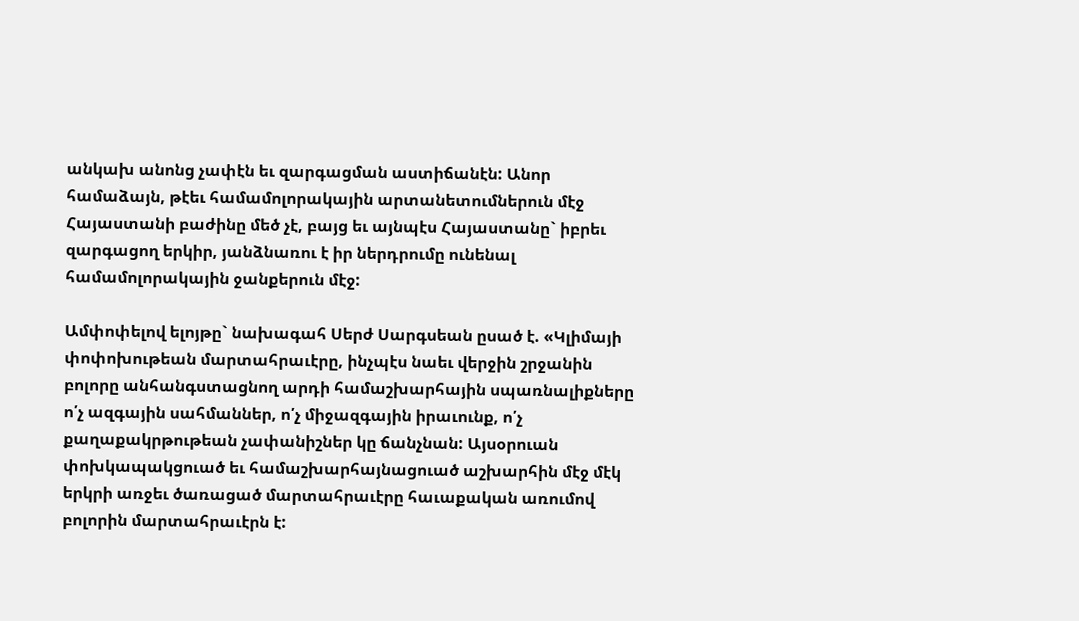անկախ անոնց չափէն եւ զարգացման աստիճանէն: Անոր համաձայն, թէեւ համամոլորակային արտանետումներուն մէջ Հայաստանի բաժինը մեծ չէ, բայց եւ այնպէս Հայաստանը` իբրեւ զարգացող երկիր, յանձնառու է իր ներդրումը ունենալ համամոլորակային ջանքերուն մէջ:

Ամփոփելով ելոյթը` նախագահ Սերժ Սարգսեան ըսած է. «Կլիմայի փոփոխութեան մարտահրաւէրը, ինչպէս նաեւ վերջին շրջանին բոլորը անհանգստացնող արդի համաշխարհային սպառնալիքները ո՛չ ազգային սահմաններ, ո՛չ միջազգային իրաւունք, ո՛չ քաղաքակրթութեան չափանիշներ կը ճանչնան: Այսօրուան փոխկապակցուած եւ համաշխարհայնացուած աշխարհին մէջ մէկ երկրի առջեւ ծառացած մարտահրաւէրը հաւաքական առումով բոլորին մարտահրաւէրն է: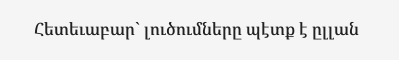Հետեւաբար` լուծումները պէտք է ըլլան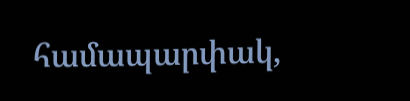համապարփակ,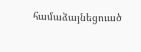համաձայնեցուած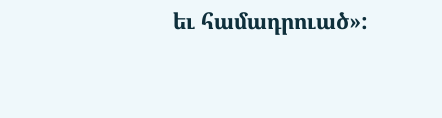եւ համադրուած»: